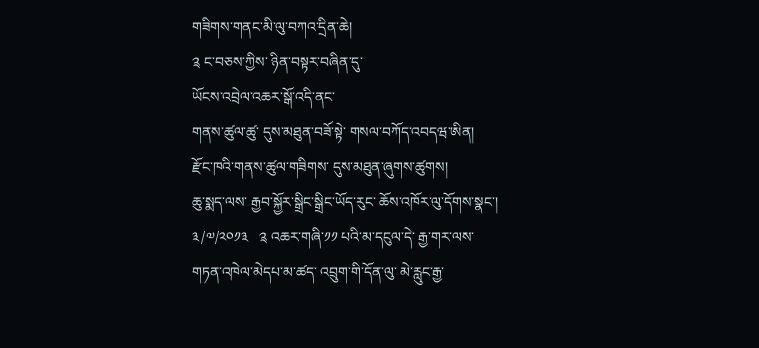གཟིགས་གནང་མི་ལུ་བཀའ་དྲིན་ཆེ།
༉ ང་བཅས་ཀྱིས་ ཉིན་བསྟར་བཞིན་དུ་
ཡོངས་འབྲེལ་འཆར་སྒོ་འདི་ནང་
གནས་ཚུལ་ཚུ་ དུས་མཐུན་བཟོ་སྟེ་ གསལ་བཀོད་འབདཝ་ཨིན།
རྫོང་ཁའི་གནས་ཚུལ་གཟིགས་ དུས་མཐུན་ཞུགས་ཚུགས།
ཆུ་སྨད་ལས་ རྒྱབ་སྐྱོར་སྒྲིང་སྒྲིང་ཡོད་རུང་ ཆོས་འཁོར་ལུ་དོགས་སྣང་།
༣/༧/༢༠༡༣   ༉ འཆར་གཞི་༡༡ པའི་མ་དངུལ་དེ་ རྒྱ་གར་ལས་ གཏན་འཁེལ་མེདཔ་མ་ཚད་ འབྲུག་གི་དོན་ལུ་ མེ་རླུང་རྒྱ་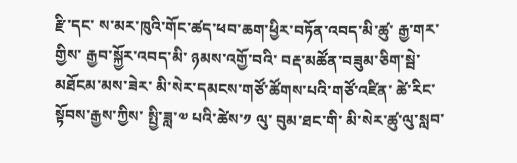རྫི་དང་ ས་མར་ཁུའི་གོང་ཚད་ཕབ་ཆག་ཕྱིར་བཏོན་འབད་མི་ཚུ་ རྒྱ་གར་གྱིས་ རྒྱབ་སྐྱོར་འབད་མི་ ཉམས་འགྱོ་བའི་ བརྡ་མཚོན་བཟུམ་ཅིག་སྦེ་ མཐོངམ་མས་ཟེར་ མི་སེར་དམངས་གཙོ་ཚོགས་པའི་གཙོ་འཛིན་ ཚེ་རིང་སྟོབས་རྒྱས་ཀྱིས་ སྤྱི་ཟླ་༧ པའི་ཚེས་༡ ལུ་ བུམ་ཐང་གི་ མི་སེར་ཚུ་ལུ་སླབ་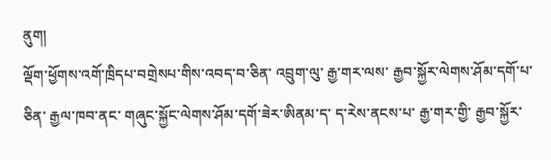ནུག།
ལྡོག་ཕྱོགས་འགོ་ཁྲིདཔ་བགྲེསཔ་གིས་འབད་བ་ཅིན་ འབྲུག་ལུ་ རྒྱ་གར་ལས་ རྒྱབ་སྐྱོར་ལེགས་ཤོམ་དགོ་པ་ཅིན་ རྒྱལ་ཁབ་ནང་ གཞུང་སྐྱོང་ལེགས་ཤོམ་དགོ་ཟེར་ཨིནམ་ད་ ད་རེས་ནངས་པ་ རྒྱ་གར་གྱི་ རྒྱབ་སྐྱོར་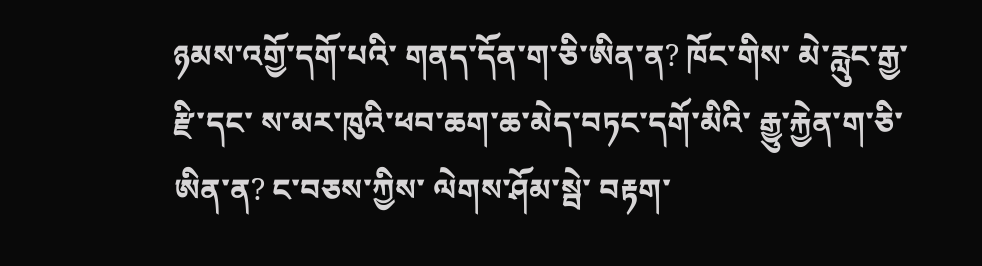ཉམས་འགྱོ་དགོ་པའི་ གནད་དོན་ག་ཅི་ཨིན་ན? ཁོང་གིས་ མེ་རླུང་རྒྱ་རྫི་དང་ ས་མར་ཁུའི་ཕབ་ཆག་ཆ་མེད་བཏང་དགོ་མིའི་ རྒྱུ་རྐྱེན་ག་ཅི་ཨིན་ན? ང་བཅས་ཀྱིས་ ལེགས་ཤོམ་སྦེ་ བརྟག་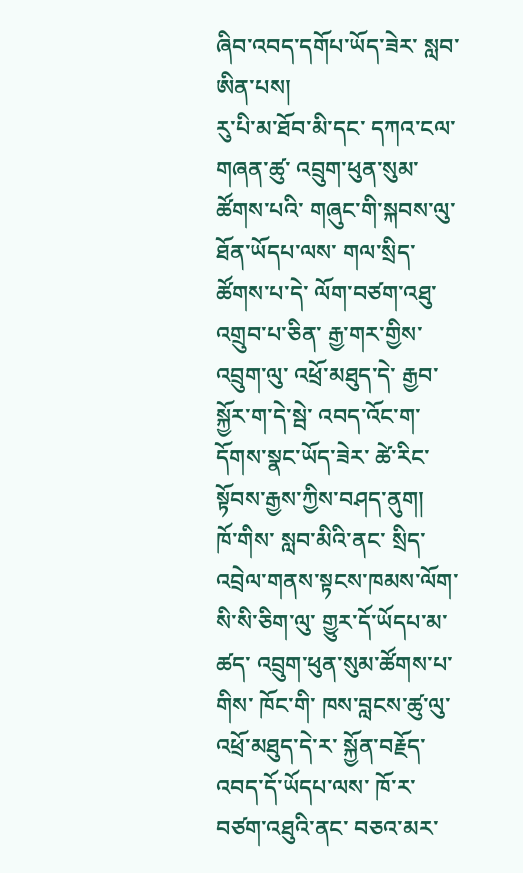ཞིབ་འབད་དགོཔ་ཡོད་ཟེར་ སླབ་ཨིན་པས།
རུ་པི་མ་ཐོབ་མི་དང་ དཀའ་ངལ་གཞན་ཚུ་ འབྲུག་ཕུན་སུམ་ཚོགས་པའི་ གཞུང་གི་སྐབས་ལུ་ ཐོན་ཡོདཔ་ལས་ གལ་སྲིད་ ཚོགས་པ་དེ་ ལོག་བཙག་འཐུ་འགྲུབ་པ་ཅིན་ རྒྱ་གར་གྱིས་ འབྲུག་ལུ་ འཕྲོ་མཐུད་དེ་ རྒྱབ་སྐྱོར་ག་དེ་སྦེ་ འབད་འོང་ག་ དོགས་སྣང་ཡོད་ཟེར་ ཚེ་རིང་སྟོབས་རྒྱས་ཀྱིས་བཤད་ནུག།
ཁོ་གིས་ སླབ་མིའི་ནང་ སྲིད་འབྲེལ་གནས་སྟངས་ཁམས་ལོག་སི་སི་ཅིག་ལུ་ གྱུར་དོ་ཡོདཔ་མ་ཚད་ འབྲུག་ཕུན་སུམ་ཚོགས་པ་གིས་ ཁོང་གི་ ཁས་བླངས་ཚུ་ལུ་ འཕྲོ་མཐུད་དེ་ར་ སྐྱོན་བརྗོད་འབད་དོ་ཡོདཔ་ལས་ ཁོ་ར་ བཙག་འཐུའི་ནང་ བཅའ་མར་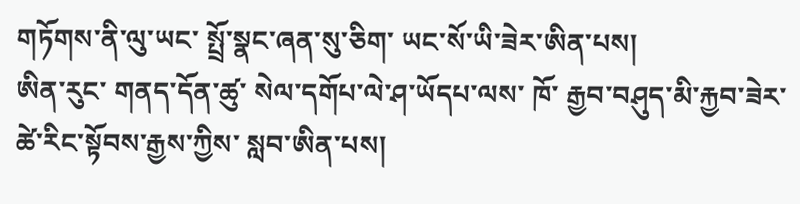གཏོགས་ནི་ལུ་ཡང་ སྤྲོ་སྣང་ཞན་སུ་ཅིག་ ཡང་སོ་ཡི་ཟེར་ཨིན་པས།
ཨིན་རུང་ གནད་དོན་ཚུ་ སེལ་དགོཔ་ལེ་ཤ་ཡོདཔ་ལས་ ཁོ་ རྒྱབ་བཤུད་མི་རྐྱབ་ཟེར་ ཚེ་རིང་སྟོབས་རྒྱས་ཀྱིས་ སླབ་ཨིན་པས།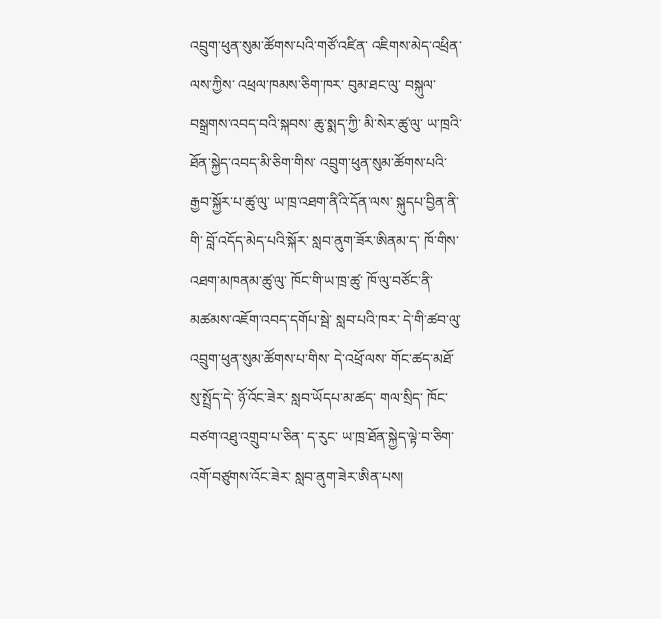འབྲུག་ཕུན་སུམ་ཚོགས་པའི་གཙོ་འཛིན་ འཇིགས་མེད་འཕྲིན་ལས་ཀྱིས་ འཕྲལ་ཁམས་ཅིག་ཁར་ བུམ་ཐང་ལུ་ བསྐུལ་བསྒྲགས་འབད་བའི་སྐབས་ ཆུ་སྨད་ཀྱི་ མི་སེར་ཚུ་ལུ་ ཡ་ཁྲའི་ཐོན་སྐྱེད་འབད་མི་ཅིག་གིས་ འབྲུག་ཕུན་སུམ་ཚོགས་པའི་ རྒྱབ་སྐྱོར་པ་ཚུ་ལུ་ ཡ་ཁྲ་འཐག་ནིའི་དོན་ལས་ སྐུདཔ་བྱིན་ནི་གི་ བློ་འདོད་མེད་པའི་སྐོར་ སླབ་ནུག་ཟོར་ཨིནམ་ད་ ཁོ་གིས་ འཐག་མཁནམ་ཚུ་ལུ་ ཁོང་གི་ཡ་ཁྲ་ཚུ་ ཁོ་ལུ་བཙོང་ནི་ མཚམས་འཇོག་འབད་དགོཔ་སྦེ་ སླབ་པའི་ཁར་ དེ་གི་ཚབ་ལུ་ འབྲུག་ཕུན་སུམ་ཚོགས་པ་གིས་ དེ་འཕྲོ་ལས་ གོང་ཚད་མཐོ་སུ་སྤྲོད་དེ་ ཉོ་འོང་ཟེར་ སླབ་ཡོདཔ་མ་ཚད་ གལ་སྲིད་ ཁོང་བཙག་འཐུ་འགྲུབ་པ་ཅིན་ ད་རུང་ ཡ་ཁྲ་ཐོན་སྐྱེད་ལྟེ་བ་ཅིག་ འགོ་བཙུགས་འོང་ཟེར་ སླབ་ནུག་ཟེར་ཨིན་པས།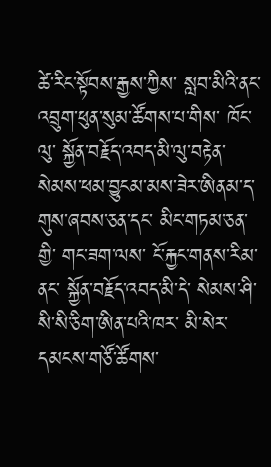ཚེ་རིང་སྟོབས་རྒྱས་ཀྱིས་ སླབ་མིའི་ནང་ འབྲུག་ཕུན་སུམ་ཚོགས་པ་གིས་ ཁོང་ལུ་ སྐྱོན་བརྗོད་འབད་མི་ལུ་བརྟེན་ སེམས་ཕམ་བྱུངམ་མས་ཟེར་ཨིནམ་ད་ གུས་ཞབས་ཅན་དང་ མིང་གཏམ་ཅན་གྱི་ གང་ཟག་ལས་ ངོ་རྐྱང་གནས་རིམ་ནང་ སྐྱོན་བརྗོད་འབད་མི་དེ་ སེམས་ཤི་སི་སི་ཅིག་ཨིན་པའི་ཁར་ མི་སེར་དམངས་གཙོ་ཚོགས་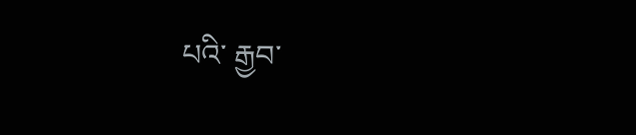པའི་ རྒྱབ་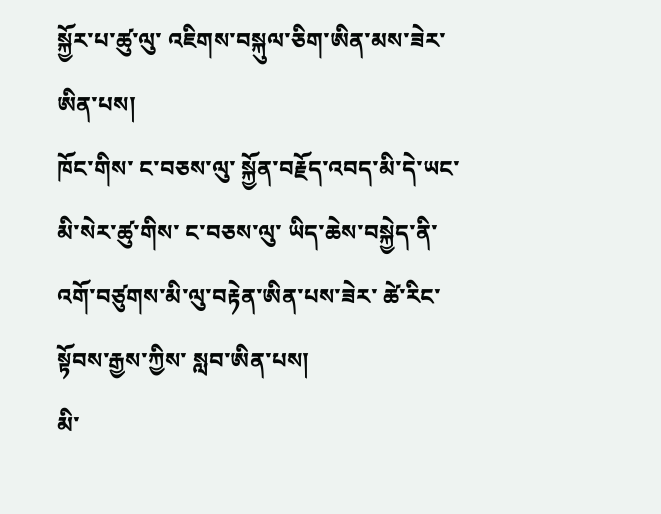སྐྱོར་པ་ཚུ་ལུ་ འཇིགས་བསྐུལ་ཅིག་ཨིན་མས་ཟེར་ཨིན་པས།
ཁོང་གིས་ ང་བཅས་ལུ་ སྐྱོན་བརྗོད་འབད་མི་དེ་ཡང་ མི་སེར་ཚུ་གིས་ ང་བཅས་ལུ་ ཡིད་ཆེས་བསྐྱེད་ནི་ འགོ་བཙུགས་མི་ལུ་བརྟེན་ཨིན་པས་ཟེར་ ཚེ་རིང་སྟོབས་རྒྱས་ཀྱིས་ སླབ་ཨིན་པས།
མི་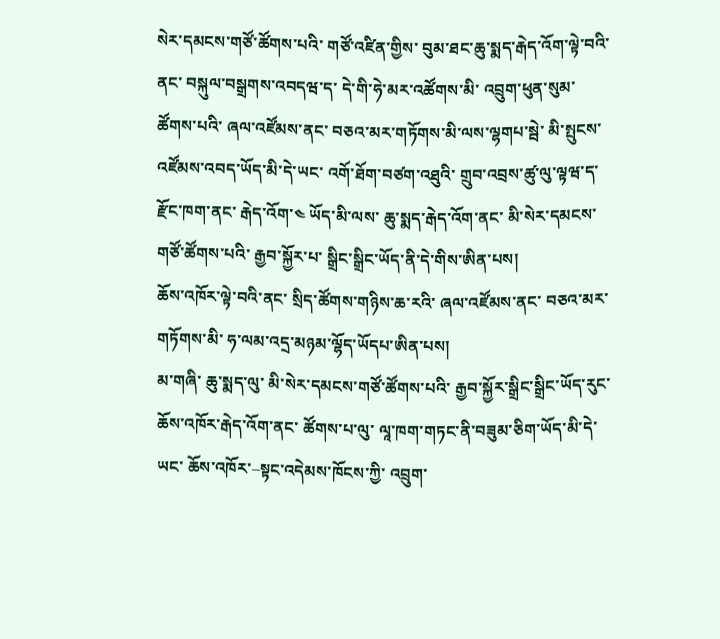སེར་དམངས་གཙོ་ཚོགས་པའི་ གཙོ་འཛིན་གྱིས་ བུམ་ཐང་ཆུ་སྨད་རྒེད་འོག་ལྟེ་བའི་ནང་ བསྐུལ་བསྒྲགས་འབདཝ་ད་ དེ་གི་ཧེ་མར་འཚོགས་མི་ འབྲུག་ཕུན་སུམ་ཚོགས་པའི་ ཞལ་འཛོམས་ནང་ བཅའ་མར་གཏོགས་མི་ལས་ལྷགཔ་སྦེ་ མི་སྤུངས་འཛོམས་འབད་ཡོད་མི་དེ་ཡང་ འགོ་ཐོག་བཙག་འཐུའི་ གྲུབ་འབྲས་ཚུ་ལུ་ལྟཝ་ད་ རྫོང་ཁག་ནང་ རྒེད་འོག་༤ ཡོད་མི་ལས་ ཆུ་སྨད་རྒེད་འོག་ནང་ མི་སེར་དམངས་གཙོ་ཚོགས་པའི་ རྒྱབ་སྐྱོར་པ་ སྒྲིང་སྒྲིང་ཡོད་ནི་དེ་གིས་ཨིན་པས།
ཆོས་འཁོར་ལྟེ་བའི་ནང་ སྲིད་ཚོགས་གཉིས་ཆ་རའི་ ཞལ་འཛོམས་ནང་ བཅའ་མར་གཏོགས་མི་ ཧ་ལམ་འདྲ་མཉམ་ལྷོད་ཡོདཔ་ཨིན་པས།
མ་གཞི་ ཆུ་སྨད་ལུ་ མི་སེར་དམངས་གཙོ་ཚོགས་པའི་ རྒྱབ་སྐྱོར་སྒྲིང་སྒྲིང་ཡོད་རུང་ ཆོས་འཁོར་རྒེད་འོག་ནང་ ཚོགས་པ་ལུ་ ལཱ་ཁག་གཏང་ནི་བཟུམ་ཅིག་ཡོད་མི་དེ་ཡང་ ཆོས་འཁོར་–སྟང་འདེམས་ཁོངས་ཀྱི་ འབྲུག་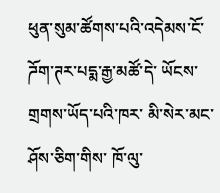ཕུན་སུམ་ཚོགས་པའི་འདེམས་ངོ་ ཌོག་ཊར་པདྨ་རྒྱ་མཚོ་དེ་ ཡོངས་གྲགས་ཡོད་པའི་ཁར་ མི་སེར་མང་ཤོས་ཅིག་གིས་ ཁོ་ལུ་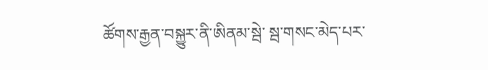ཚོགས་རྒྱན་བསྐྱུར་ནི་ཨིནམ་སྦེ་ སྦ་གསང་མེད་པར་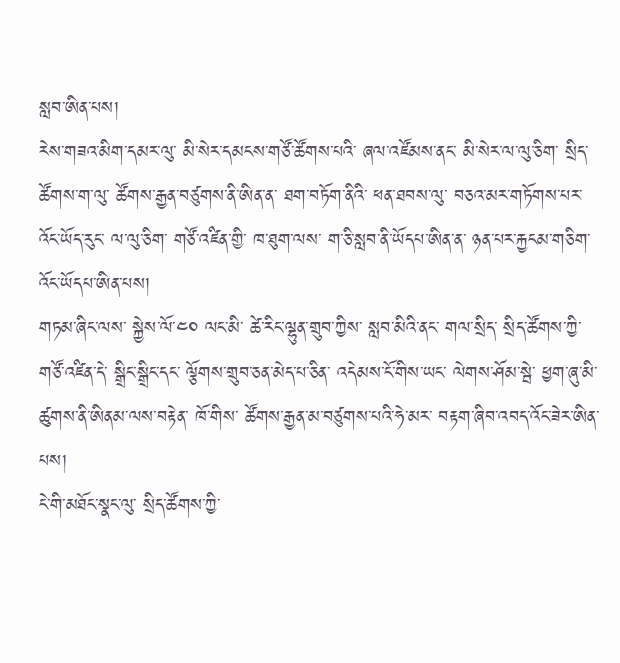སླབ་ཨིན་པས།
རེས་གཟའ་མིག་དམར་ལུ་ མི་སེར་དམངས་གཙོ་ཚོགས་པའི་ ཞལ་འཛོམས་ནང་ མི་སེར་ལ་ལུ་ཅིག་ སྲིད་ཚོགས་ག་ལུ་ ཚོགས་རྒྱན་བཙུགས་ནི་ཨིན་ན་ ཐག་བཏོག་ནིའི་ ཕན་ཐབས་ལུ་ བཅའ་མར་གཏོགས་པར་ འོང་ཡོད་རུང་ ལ་ལུ་ཅིག་ གཙོ་འཛིན་གྱི་ ཁ་ཐུག་ལས་ ག་ཅི་སླབ་ནི་ཡོདཔ་ཨིན་ན་ ཉན་པར་རྐྱངམ་གཅིག་ འོང་ཡོདཔ་ཨིན་པས།
གཏམ་ཞིང་ལས་ སྐྱེས་ལོ་༤༠ ལང་མི་ ཚེ་རིང་ལྷུན་གྲུབ་ཀྱིས་ སླབ་མིའི་ནང་ གལ་སྲིད་ སྲིད་ཚོགས་ཀྱི་ གཙོ་འཛིན་དེ་ སྒྲིང་སྒྲིང་དང་ ལྕོགས་གྲུབ་ཅན་མེད་པ་ཅིན་ འདེམས་ངོ་གིས་ཡང་ ལེགས་ཤོམ་སྦེ་ ཕྱག་ཞུ་མི་ཚུགས་ནི་ཨིནམ་ལས་བརྟེན་ ཁོ་གིས་ ཚོགས་རྒྱན་མ་བཙུགས་པའི་ཧེ་མར་ བརྟག་ཞིབ་འབད་འོང་ཟེར་ཨིན་པས།
ངེ་གི་མཐོང་སྣང་ལུ་ སྲིད་ཚོགས་ཀྱི་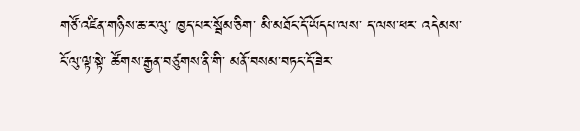གཙོ་འཛིན་གཉིས་ཆ་ར་ལུ་ ཁྱད་པར་སྦོམ་ཅིག་ མི་མཐོང་དོ་ཡོདཔ་ལས་ ད་ལས་ཕར་ འདེམས་ངོ་ལུ་ལྟ་སྟེ་ ཚོགས་རྒྱན་བཙུགས་ནི་གི་ མནོ་བསམ་བཏང་དོ་ཟེར་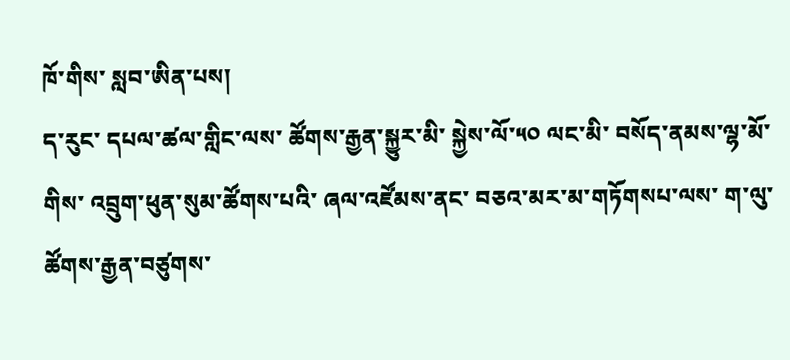ཁོ་གིས་ སླབ་ཨིན་པས།
ད་རུང་ དཔལ་ཚལ་གླིང་ལས་ ཚོགས་རྒྱན་སྐྱུར་མི་ སྐྱེས་ལོ་༥༠ ལང་མི་ བསོད་ནམས་ལྷ་མོ་གིས་ འབྲུག་ཕུན་སུམ་ཚོགས་པའི་ ཞལ་འཛོམས་ནང་ བཅའ་མར་མ་གཏོགསཔ་ལས་ ག་ལུ་ཚོགས་རྒྱན་བཙུགས་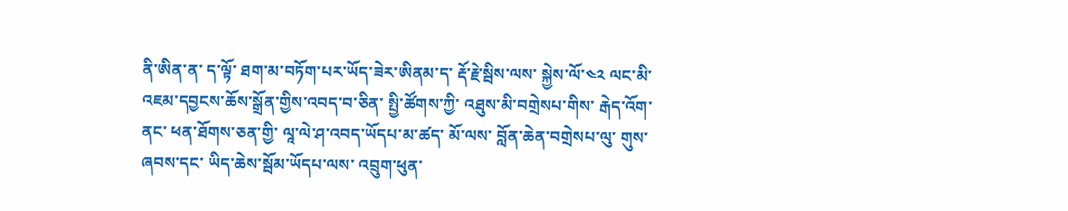ནི་ཨིན་ན་ ད་ལྟོ་ ཐག་མ་བཏོག་པར་ཡོད་ཟེར་ཨིནམ་ད་ རྡོ་རྗེ་སྦིས་ལས་ སྐྱེས་ལོ་༤༢ ལང་མི་ འཇམ་དབྱངས་ཆོས་སྒྲོན་གྱིས་འབད་བ་ཅིན་ སྤྱི་ཚོགས་ཀྱི་ འཐུས་མི་བགྲེསཔ་གིས་ རྒེད་འོག་ནང་ ཕན་ཐོགས་ཅན་གྱི་ ལཱ་ལེ་ཤ་འབད་ཡོདཔ་མ་ཚད་ མོ་ལས་ བློན་ཆེན་བགྲེསཔ་ལུ་ གུས་ཞབས་དང་ ཡིད་ཆེས་སྦོམ་ཡོདཔ་ལས་ འབྲུག་ཕུན་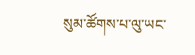སུམ་ཚོགས་པ་ལུ་ཡང་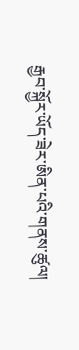རྒྱབ་སྐྱོར་ཡོད་ཟེར་ཨིན་པའི་གནས་ཚུལ།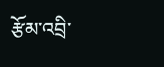རྩོམ་འབྲི་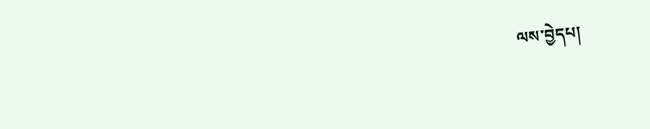ལས་བྱེདཔ།